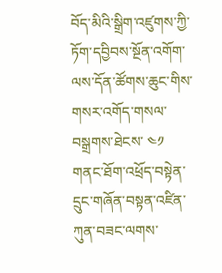བོད་མིའི་སྒྲིག་འཛུགས་ཀྱི་ཏོག་དབྱིབས་སྔོན་འགོག་ལས་དོན་ཚོགས་ཆུང་གིས་གསར་འགོད་གསལ་བསྒྲགས་ཐེངས་ ༤༡ གནང་ཐོག་འཕྲོད་བསྟེན་དྲུང་གཞོན་བསྟན་འཛིན་ཀུན་བཟང་ལགས་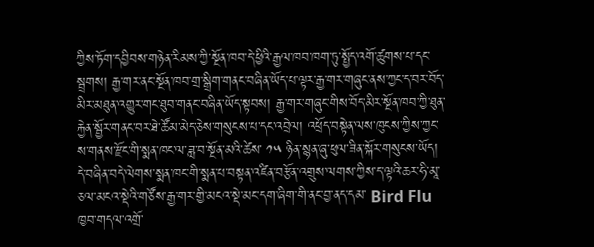ཀྱིས་ཏོག་དབྱིབས་གཉེན་རིམས་ཀྱི་སྔོན་ཁབ་དེ་ཕྱིའི་རྒྱལ་ཁབ་ཁག་ཏུ་སྤྱོད་འགོ་ཚུགས་པ་དང་སྦྲགས། རྒྱ་གར་ནང་སྔོན་ཁབ་གྲ་སྒྲིག་གནང་བཞིན་ཡོད་པ་ལྟར་རྒྱ་གར་གཞུང་ནས་ཀྱང་ད་བར་བོད་མིར་མཐུན་འགྱུར་གང་ཐུབ་གནང་བཞིན་ཡོད་སྟབས། རྒྱ་གར་གཞུང་གིས་བོད་མིར་སྔོན་ཁབ་ཀྱི་ཐུན་རྐྱེན་སྦྱོར་གནང་བར་ཐེ་ཚོམ་མེད་ཅེས་གསུངས་པ་དང་འབྲེལ། འཕྲོད་བསྟེན་ལས་ཁུངས་ཀྱིས་ཀྱང་ས་གནས་རྫོང་གི་སྨན་ཁང་ལ་ཟླ་བ་སྔོན་མའི་ཚེས་ ༡༥ ཉིན་སྙན་ཞུ་ཕུལ་ཟིན་སྐོར་གསུངས་ཡོད། དེ་བཞིན་བདེ་ལེགས་སྨན་ཁང་གི་སྨན་པ་བསྟན་འཛིན་བརྩོན་འགྲུས་ལགས་ཀྱིས་ད་ལྟའི་ཆར་ཧི་མཱ་ཅལ་མངའ་སྡེའི་གཙོས་རྒྱ་གར་གྱི་མངའ་སྡེ་མང་དག་ཞིག་གི་ནང་བྱ་ནད་དམ་ Bird Flu ཁྱབ་གདལ་འགྲོ་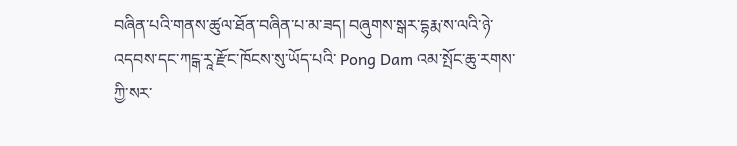བཞིན་པའི་གནས་ཚུལ་ཐོན་བཞིན་པ་མ་ཟད། བཞུགས་སྒར་དྷརྨ་ས་ལའི་ཉེ་འདབས་དང་ཀངྒ་རཱ་རྫོང་ཁོངས་སུ་ཡོད་པའི་ Pong Dam འམ་སྤོང་ཆུ་རགས་ཀྱི་སར་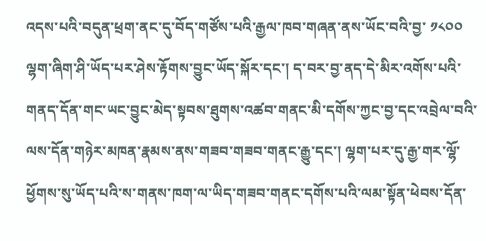འདས་པའི་བདུན་ཕྲག་ནང་དུ་བོད་གཙོས་པའི་རྒྱལ་ཁབ་གཞན་ནས་ཡོང་བའི་བྱ་ ༡༨༠༠ ལྷག་ཞིག་ཤི་ཡོད་པར་ཤེས་རྟོགས་བྱུང་ཡོད་སྐོར་དང་། ད་བར་བྱ་ནད་དེ་མིར་འགོས་པའི་གནད་དོན་གང་ཡང་བྱུང་མེད་སྟབས་ཐུགས་འཚབ་གནང་མི་དགོས་ཀྱང་བྱ་དང་འབྲེལ་བའི་ལས་དོན་གཉེར་མཁན་རྣམས་ནས་གཟབ་གཟབ་གནང་རྒྱུ་དང་། ལྷག་པར་དུ་རྒྱ་གར་ལྷོ་ཕྱོགས་སུ་ཡོད་པའི་ས་གནས་ཁག་ལ་ཡིད་གཟབ་གནང་དགོས་པའི་ལམ་སྟོན་ཕེབས་དོན་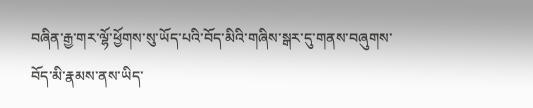བཞིན་རྒྱ་གར་ལྷོ་ཕྱོགས་སུ་ཡོད་པའི་བོད་མིའི་གཞིས་སྒར་དུ་གནས་བཞུགས་བོད་མི་རྣམས་ནས་ཡིད་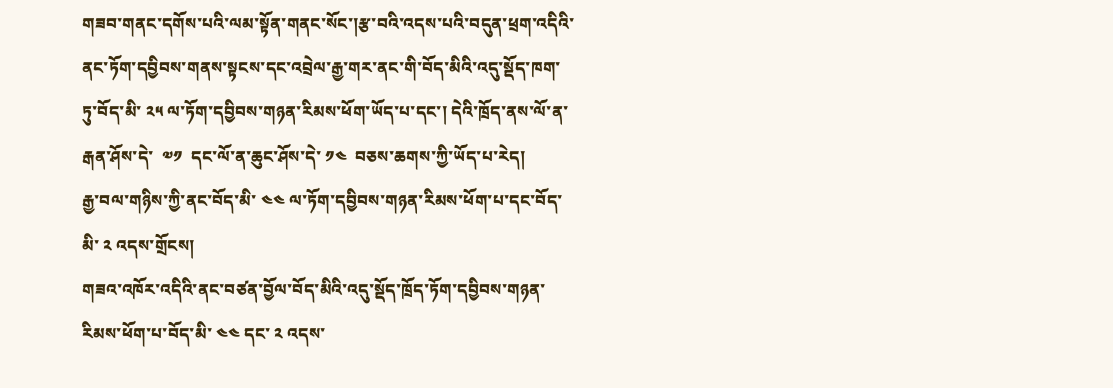གཟབ་གནང་དགོས་པའི་ལམ་སྟོན་གནང་སོང་།རྩ་བའི་འདས་པའི་བདུན་ཕྲག་འདིའི་ནང་ཏོག་དབྱིབས་གནས་སྟངས་དང་འབྲེལ་རྒྱ་གར་ནང་གི་བོད་མིའི་འདུ་སྡོད་ཁག་ཏུ་བོད་མི་ ༢༥ ལ་ཏོག་དབྱིབས་གཉན་རིམས་ཕོག་ཡོད་པ་དང་། དེའི་ཁྲོད་ནས་ལོ་ན་རྒན་ཤོས་དེ་  ༧༡  དང་ལོ་ན་ཆུང་ཤོས་དེ་ ༡༤  བཅས་ཆགས་ཀྱི་ཡོད་པ་རེད།
རྒྱ་བལ་གཉིས་ཀྱི་ནང་བོད་མི་ ༤༤ ལ་ཏོག་དབྱིབས་གཉན་རིམས་ཕོག་པ་དང་བོད་མི་ ༢ འདས་གྲོངས།
གཟའ་འཁོར་འདིའི་ནང་བཙན་བྱོལ་བོད་མིའི་འདུ་སྡོད་ཁྲོད་ཏོག་དབྱིབས་གཉན་རིམས་ཕོག་པ་བོད་མི་ ༤༤ དང་ ༢ འདས་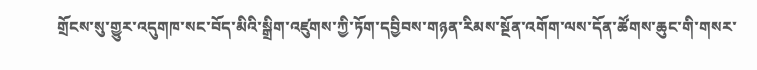གྲོངས་སུ་གྱུར་འདུགཁ་སང་བོད་མིའི་སྒྲིག་འཛུགས་ཀྱི་ཏོག་དབྱིབས་གཉན་རིམས་སྔོན་འགོག་ལས་དོན་ཚོགས་ཆུང་གི་གསར་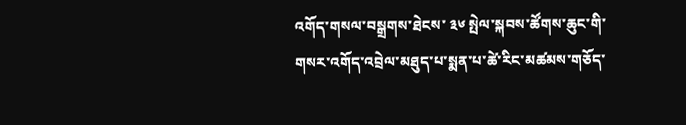འགོད་གསལ་བསྒྲགས་ཐེངས་ ༣༦ སྤེལ་སྐབས་ཚོགས་ཆུང་གི་གསར་འགོད་འབྲེལ་མཐུད་པ་སྨན་པ་ཚེ་རིང་མཚམས་གཅོད་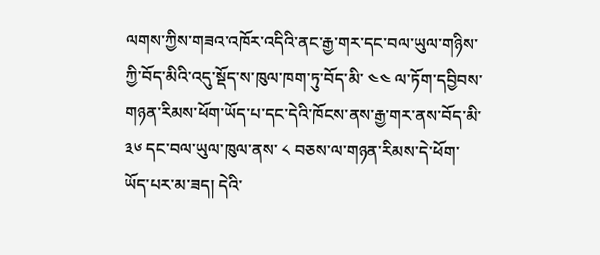ལགས་ཀྱིས་གཟའ་འཁོར་འདིའི་ནང་རྒྱ་གར་དང་བལ་ཡུལ་གཉིས་ཀྱི་བོད་མིའི་འདུ་སྡོད་ས་ཁུལ་ཁག་ཏུ་བོད་མི་ ༤༤ ལ་ཏོག་དབྱིབས་གཉན་རིམས་ཕོག་ཡོད་པ་དང་དེའི་ཁོངས་ནས་རྒྱ་གར་ནས་བོད་མི་ ༣༦ དང་བལ་ཡུལ་ཁུལ་ནས་ ༨ བཅས་ལ་གཉན་རིམས་དེ་ཕོག་ཡོད་པར་མ་ཟད། དེའི་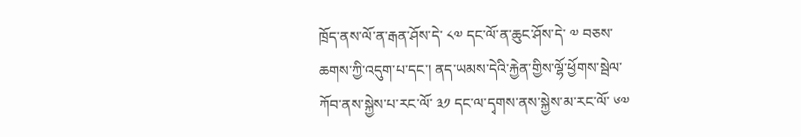ཁྲོད་ནས་ལོ་ན་རྒན་ཤོས་དེ་ ༨༧ དང་ལོ་ན་ཆུང་ཤོས་དེ་ ༧ བཅས་ཆགས་ཀྱི་འདུག་པ་དང་། ནད་ཡམས་དེའི་རྐྱེན་གྱིས་ལྷོ་ཕྱོགས་སྦེལ་ཀོབ་ནས་སྐྱེས་པ་རང་ལོ་ ༣༡ དང་ལ་དྭགས་ནས་སྐྱེས་མ་རང་ལོ་ ༦༧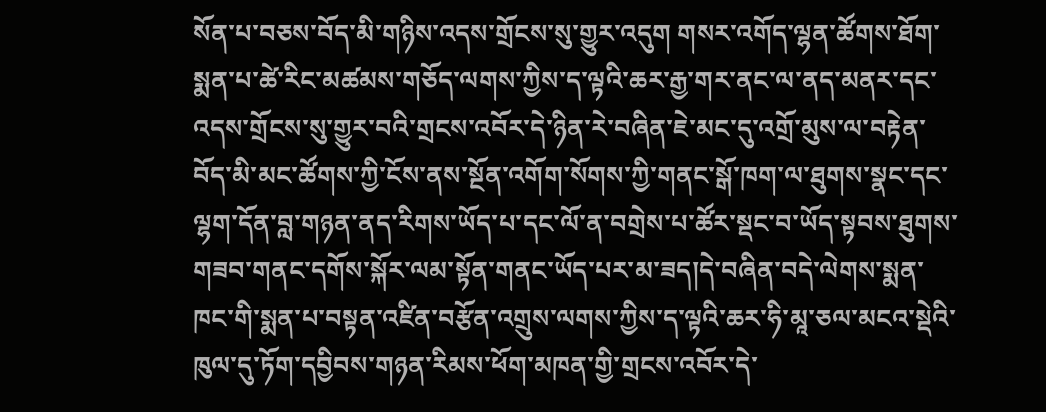སོན་པ་བཅས་བོད་མི་གཉིས་འདས་གྲོངས་སུ་གྱུར་འདུག གསར་འགོད་ལྷན་ཚོགས་ཐོག་སྨན་པ་ཚེ་རིང་མཚམས་གཅོད་ལགས་ཀྱིས་ད་ལྟའི་ཆར་རྒྱ་གར་ནང་ལ་ནད་མནར་དང་འདས་གྲོངས་སུ་གྱུར་བའི་གྲངས་འབོར་དེ་ཉིན་རེ་བཞིན་ཇེ་མང་དུ་འགྲོ་མུས་ལ་བརྟེན་བོད་མི་མང་ཚོགས་ཀྱི་ངོས་ནས་སྔོན་འགོག་སོགས་ཀྱི་གནང་སྒོ་ཁག་ལ་ཐུགས་སྣང་དང་ལྷག་དོན་བླ་གཉན་ནད་རིགས་ཡོད་པ་དང་ལོ་ན་བགྲེས་པ་ཚོར་སྡང་བ་ཡོད་སྟབས་ཐུགས་གཟབ་གནང་དགོས་སྐོར་ལམ་སྟོན་གནང་ཡོད་པར་མ་ཟད།དེ་བཞིན་བདེ་ལེགས་སྨན་ཁང་གི་སྨན་པ་བསྟན་འཛིན་བརྩོན་འགྲུས་ལགས་ཀྱིས་ད་ལྟའི་ཆར་ཧི་མཱ་ཅལ་མངའ་སྡེའི་ཁུལ་དུ་ཏོག་དབྱིབས་གཉན་རིམས་ཕོག་མཁན་གྱི་གྲངས་འབོར་དེ་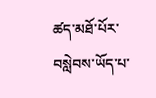ཚད་མཐོ་པོར་བསླེབས་ཡོད་པ་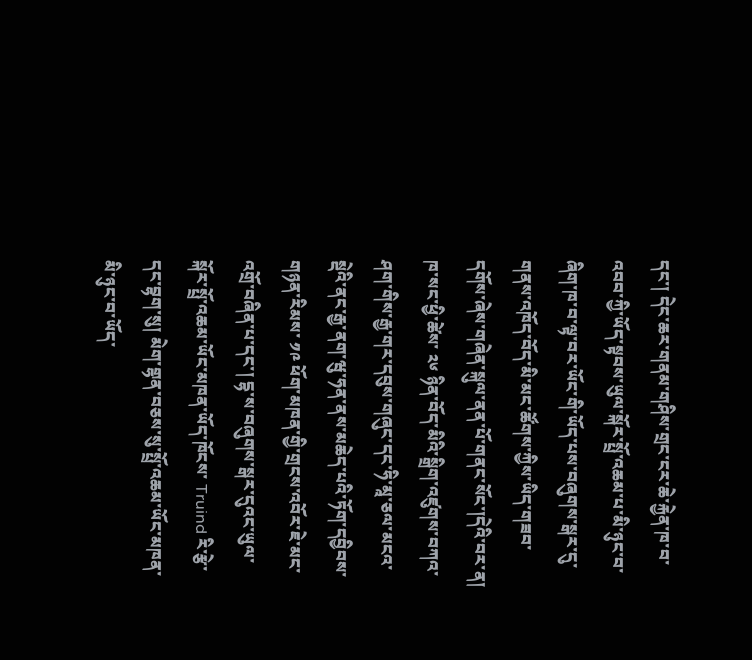དང་། དེང་ཆར་གནམ་གཤིས་གྲང་ངར་ཆེ་རྐྱེན་ཁ་བ་འབབ་ཀྱི་ཡོད་སྟབས་ཡུལ་སྐོར་སྤྲོ་འཆམ་པ་མི་ཉུང་བ་ཞིག་ཁ་བ་ལྟ་བར་ཡོང་གི་ཡོད་པས་བཞུགས་སྒར་དུ་གནས་འཁོད་བོད་མི་མང་ཚོགས་ཀྱིས་ཡིད་གཟབ་དགོས་ཞེས་གཞེན་སྐུལ་ནན་པོ་གནང་སོང་།དེའི་བར་ན། ཁ་སང་ཕྱི་ཚེས་ ༢༦ ཉིན་བོད་མིའི་སྒྲིག་འཛུགས་བཀའ་ཤག་གིས་རྒྱ་གར་དབུས་གཞུང་དང་ཧི་མཱ་ཅལ་མངའ་སྡེའི་ནང་རྒྱ་ནག་ཝུ་ཧན་ནས་མཆེད་པའི་ཏོག་དབྱིབས་གཉན་རིམས་ ༡༩ ཕོག་མཁན་གྱི་གྲངས་འབོར་ཇེ་མང་འགྲོ་བཞིན་པ་དང་། དྷ་ས་བཞུགས་སྒར་དུའང་ཡུལ་སྐོར་སྤྲོ་འཆམ་ཡོང་མཁན་ཡོད་ཁོངས་ Truind རི་རྩེ་དང་བྷག་སུ། མེག་གྷན་བཅས་སུ་སྤྲོ་འཆམ་ཡོང་མཁན་མི་ཉུང་བ་ཡོད་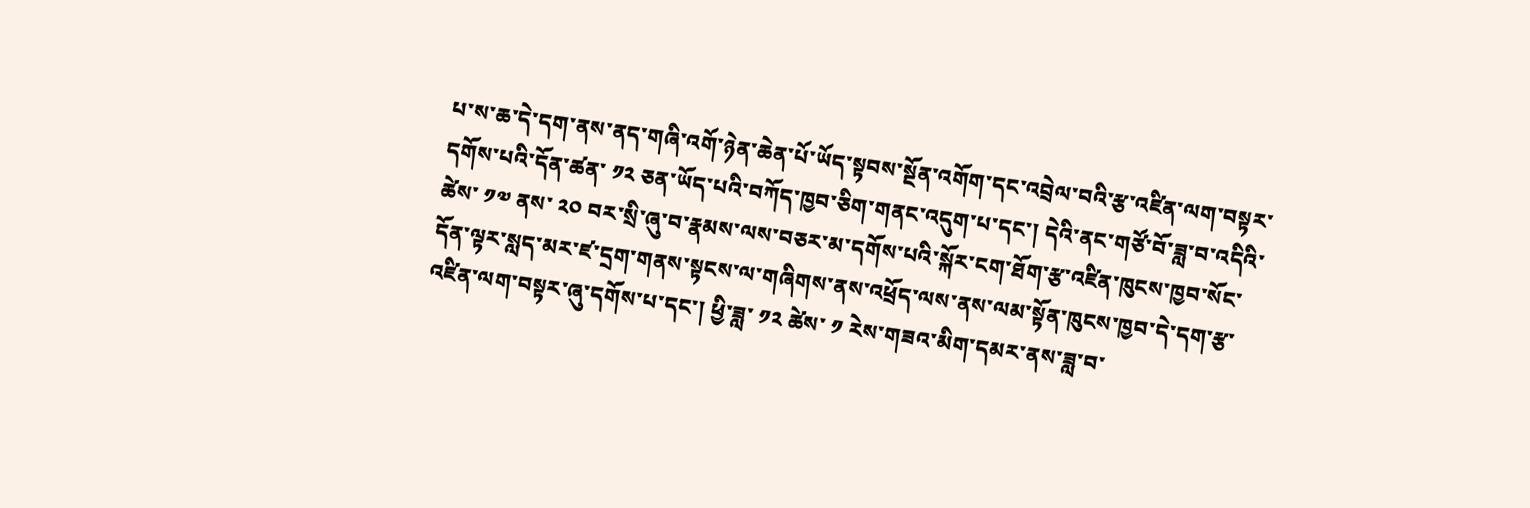པ་ས་ཆ་དེ་དག་ནས་ནད་གཞི་འགོ་ཉེན་ཆེན་པོ་ཡོད་སྟབས་སྔོན་འགོག་དང་འབྲེལ་བའི་རྩ་འཛིན་ལག་བསྟར་དགོས་པའི་དོན་ཚན་ ༡༢ ཅན་ཡོད་པའི་བཀོད་ཁྱབ་ཅིག་གནང་འདུག་པ་དང་། དེའི་ནང་གཙོ་བོ་ཟླ་བ་འདིའི་ཚེས་ ༡༧ ནས་ ༢༠ བར་སྲི་ཞུ་བ་རྣམས་ལས་བཅར་མ་དགོས་པའི་སྐོར་ངག་ཐོག་རྩ་འཛིན་ཁུངས་ཁྱབ་སོང་དོན་ལྟར་སླད་མར་ཛ་དྲག་གནས་སྟངས་ལ་གཞིགས་ནས་འཕྲོད་ལས་ནས་ལམ་སྟོན་ཁུངས་ཁྱབ་དེ་དག་རྩ་འཛིན་ལག་བསྟར་ཞུ་དགོས་པ་དང་། ཕྱི་ཟླ་ ༡༢ ཚེས་ ༡ རེས་གཟའ་མིག་དམར་ནས་ཟླ་བ་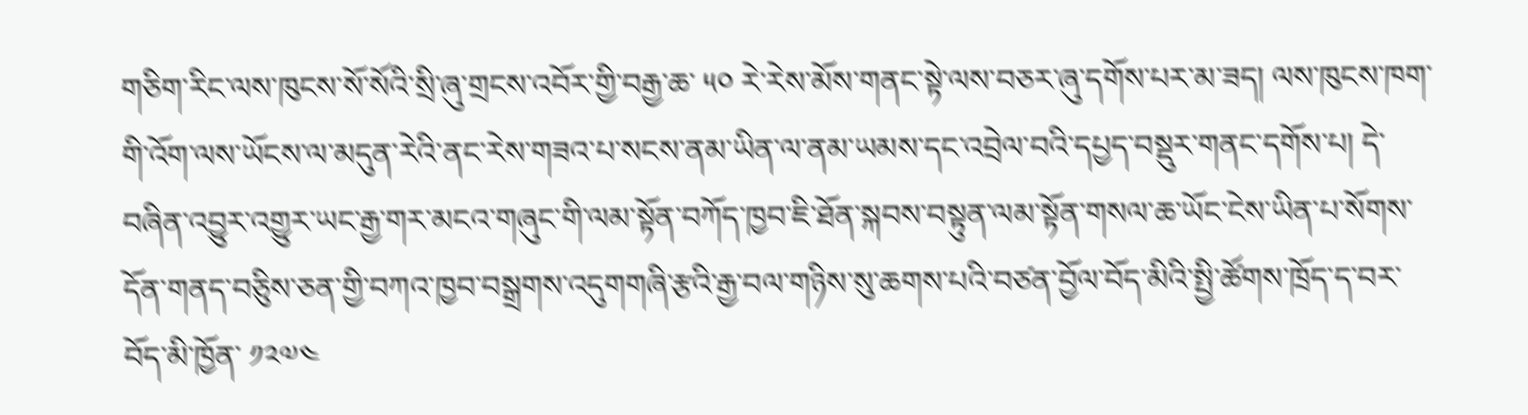གཅིག་རིང་ལས་ཁུངས་སོ་སོའི་སྲི་ཞུ་གྲངས་འབོར་གྱི་བརྒྱ་ཆ་ ༥༠ རེ་རེས་མོས་གནང་སྟེ་ལས་བཅར་ཞུ་དགོས་པར་མ་ཟད། ལས་ཁུངས་ཁག་གི་འོག་ལས་ཡོངས་ལ་མདུན་རེའི་ནང་རེས་གཟའ་པ་སངས་ནམ་ཡིན་ལ་ནམ་ཡམས་དང་འབྲེལ་བའི་དཔྱད་བསྡུར་གནང་དགོས་པ། དེ་བཞིན་འབྱུར་འགྱུར་ཡང་རྒྱ་གར་མངའ་གཞུང་གི་ལམ་སྟོན་བཀོད་ཁྱབ་ཇི་ཐོན་སྐབས་བསྟུན་ལམ་སྟོན་གསལ་ཆ་ཡོང་ངེས་ཡིན་པ་སོགས་དོན་གནད་བཅིུས་ཅན་གྱི་བཀའ་ཁྱབ་བསྒྲགས་འདུགགཞི་རྩའི་རྒྱ་བལ་གཉིས་སུ་ཆགས་པའི་བཙན་བྱོལ་བོད་མིའི་སྤྱི་ཚོགས་ཁྲོད་ད་བར་བོད་མི་ཁྱོན་ ༡༢༧༤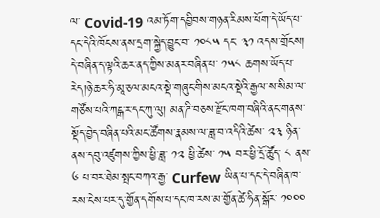ལ་ Covid-19 འམ་ཏོག་དབྱིབས་གཉན་རིམས་ཕོག་དེ་ཡོད་པ་དང་དེའི་ཁོངས་ནས་དྲག་སྐྱེད་བྱུང་བ་ ༡༠༨༥ དང་ ༣༡ འདས་གྲོངས། དེ་བཞིན་ད་ལྟའི་ཆར་ནད་ཀྱིས་མནར་བཞིན་པ་ ༡༥༨ ཆགས་ཡོད་པ་རེད།ཉེ་ཆར་ཧི་མཱ་ཅལ་མངའ་སྡེ་གཞུང་གིས་མངའ་སྡེའི་རྒྱལ་ས་སིམ་ལ་གཙོས་པའི་ཀངྒ་ར་དང་ཀུ་ལུ། མན་ཌི་བཅས་རྫོང་ཁག་བཞིའི་ནང་གནས་སྡོད་བྱེད་བཞིན་པའི་མང་ཚོགས་རྣམས་ལ་ཟླ་བ་འདིའི་ཚེས་ ༢༣ ཉིན་ནས་དབུ་འཛུགས་ཀྱིས་ཕྱི་ཟླ་ ༡༢ ཕྱི་ཚེས་ ༡༥ བར་ཕྱི་དྲོ་ཚོུད་ ༨ ནས་ ༦ པ་བར་ཐེམ་སྤང་བཀའ་རྒྱ་ Curfew ཡིན་པ་དང་དེ་བཞིན་ཁ་རས་ངེས་པར་དུ་གྱོན་དགོས་པ་དང་ཁ་རས་མ་གྱོན་ཚེ་ཧིན་སྒོར་ ༡༠༠༠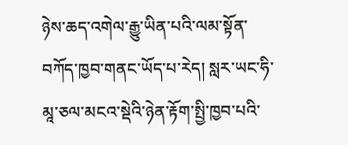ཉེས་ཆད་འགེལ་རྒྱུ་ཡིན་པའི་ལམ་སྟོན་བཀོད་ཁྱབ་གནང་ཡོད་པ་རེད། སླར་ཡང་ཧི་མཱ་ཅལ་མངའ་སྡེའི་ཉེན་རྟོག་སྤྱི་ཁྱབ་པའི་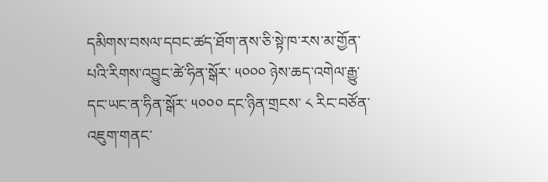དམིགས་བསལ་དབང་ཚད་ཐོག་ནས་ཅི་སྟེ་ཁ་རས་མ་གྱོན་པའི་རིགས་འབྱུང་ཚེ་ཧིན་སྒོར་ ༥༠༠༠ ཉེས་ཆད་འགེལ་རྒྱུ་དང་ཡང་ན་ཧིན་སྒོར་ ༥༠༠༠ དང་ཉིན་གྲངས་ ༨ རིང་བཙོན་འཇུག་གནང་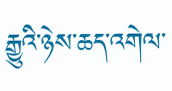རྒྱུའི་ཉེས་ཆད་འགེལ་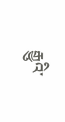རྒྱུའི་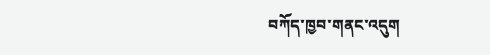བཀོད་ཁྱབ་གནང་འདུག